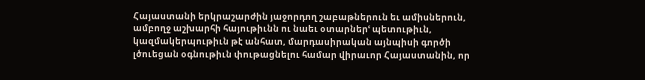Հայաստանի երկրաշարժին յաջորդող շաբաթներուն եւ ամիսներուն, ամբողջ աշխարհի հայութիւնն ու նաեւ օտարներՙ պետութիւն, կազմակերպութիւն թէ անհատ, մարդասիրական այնպիսի գործի լծուեցան օգնութիւն փութացնելու համար վիրաւոր Հայաստանին, որ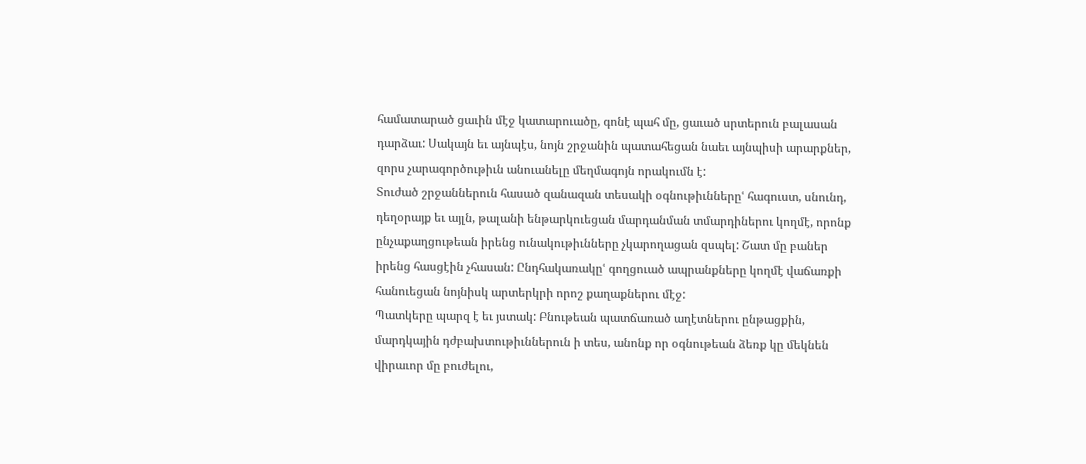համատարած ցաւին մէջ կատարուածը, գոնէ պահ մը, ցաւած սրտերուն բալասան դարձաւ: Սակայն եւ այնպէս, նոյն շրջանին պատահեցան նաեւ այնպիսի արարքներ, զորս չարագործութիւն անուանելը մեղմագոյն որակումն է:
Տուժած շրջաններուն հասած զանազան տեսակի օգնութիւններըՙ հագուստ, սնունդ, դեղօրայք եւ այլն, թալանի ենթարկուեցան մարդանման տմարդիներու կողմէ, որոնք ընչաքաղցութեան իրենց ունակութիւնները չկարողացան զսպել: Շատ մը բաներ իրենց հասցէին չհասան: Ընդհակառակըՙ գողցուած ապրանքները կողմէ վաճառքի հանուեցան նոյնիսկ արտերկրի որոշ քաղաքներու մէջ:
Պատկերը պարզ է եւ յստակ: Բնութեան պատճառած աղէտներու ընթացքին, մարդկային դժբախտութիւններուն ի տես, անոնք որ օգնութեան ձեռք կը մեկնեն վիրաւոր մը բուժելու,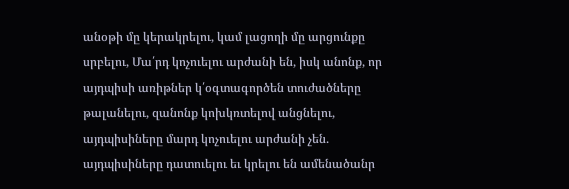անօթի մը կերակրելու, կամ լացողի մը արցունքը սրբելու, Մա՛րդ կոչուելու արժանի են, իսկ անոնք, որ այդպիսի առիթներ կ՛օգտագործեն տուժածները թալանելու, զանոնք կոխկռտելով անցնելու, այդպիսիները մարդ կոչուելու արժանի չեն. այդպիսիները դատուելու եւ կրելու են ամենածանր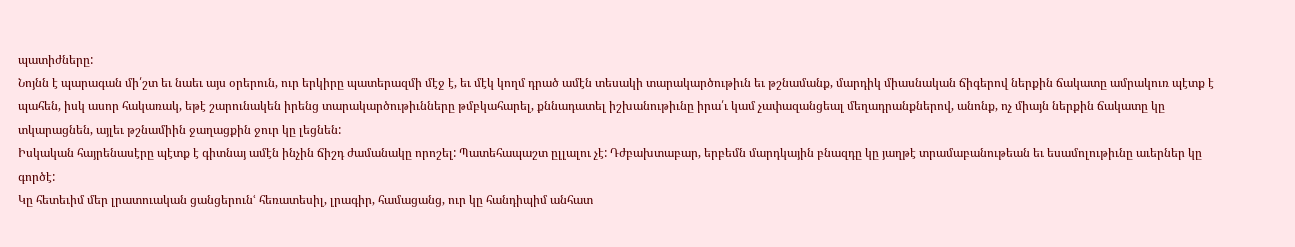պատիժները:
Նոյնն է պարագան մի՛շտ եւ նաեւ այս օրերուն, ուր երկիրը պատերազմի մէջ է, եւ մէկ կողմ դրած ամէն տեսակի տարակարծութիւն եւ թշնամանք, մարդիկ միասնական ճիգերով ներքին ճակատը ամրակուռ պէտք է պահեն, իսկ ասոր հակառակ, եթէ շարունակեն իրենց տարակարծութիւնները թմբկահարել, քննադատել իշխանութիւնը իրա՛ւ կամ չափազանցեալ մեղադրանքներով, անոնք, ոչ միայն ներքին ճակատը կը տկարացնեն, այլեւ թշնամիին ջաղացքին ջուր կը լեցնեն:
Իսկական հայրենասէրը պէտք է գիտնայ ամէն ինչին ճիշդ ժամանակը որոշել: Պատեհապաշտ ըլլալու չէ: Դժբախտաբար, երբեմն մարդկային բնազդը կը յաղթէ տրամաբանութեան եւ եսամոլութիւնը աւերներ կը գործէ:
Կը հետեւիմ մեր լրատուական ցանցերունՙ հեռատեսիլ, լրագիր, համացանց, ուր կը հանդիպիմ անհատ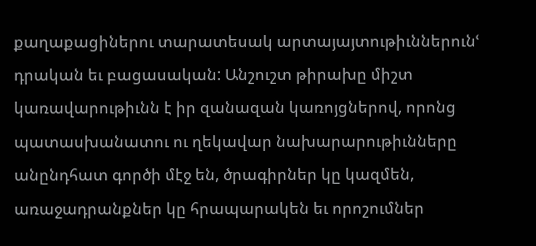քաղաքացիներու տարատեսակ արտայայտութիւններունՙ դրական եւ բացասական: Անշուշտ թիրախը միշտ կառավարութիւնն է իր զանազան կառոյցներով, որոնց պատասխանատու ու ղեկավար նախարարութիւնները անընդհատ գործի մէջ են, ծրագիրներ կը կազմեն, առաջադրանքներ կը հրապարակեն եւ որոշումներ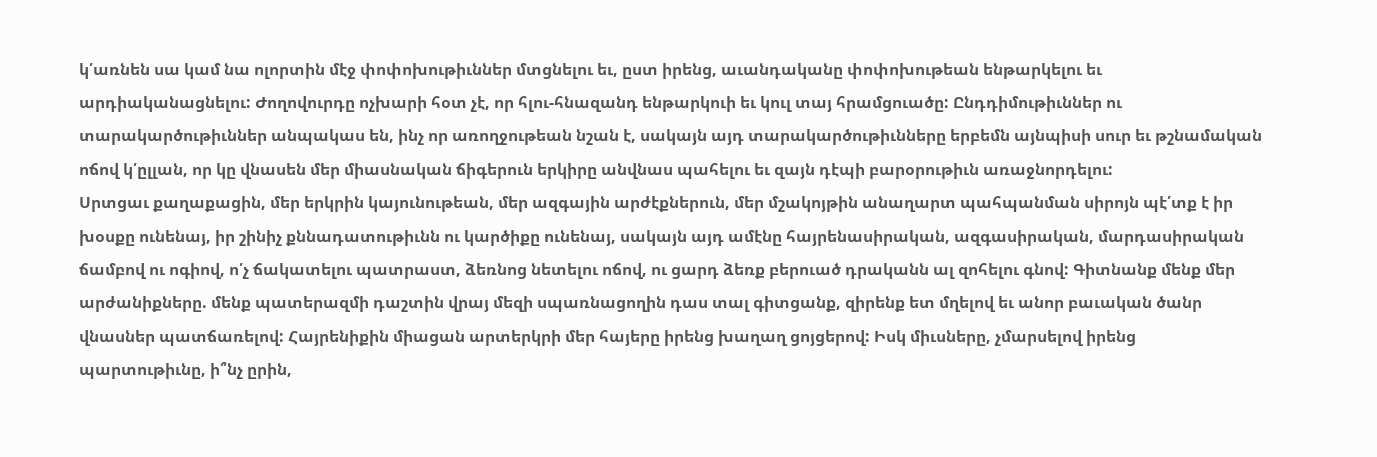կ՛առնեն սա կամ նա ոլորտին մէջ փոփոխութիւններ մտցնելու եւ, ըստ իրենց, աւանդականը փոփոխութեան ենթարկելու եւ արդիականացնելու: Ժողովուրդը ոչխարի հօտ չէ, որ հլու-հնազանդ ենթարկուի եւ կուլ տայ հրամցուածը: Ընդդիմութիւններ ու տարակարծութիւններ անպակաս են, ինչ որ առողջութեան նշան է, սակայն այդ տարակարծութիւնները երբեմն այնպիսի սուր եւ թշնամական ոճով կ՛ըլլան, որ կը վնասեն մեր միասնական ճիգերուն երկիրը անվնաս պահելու եւ զայն դէպի բարօրութիւն առաջնորդելու:
Սրտցաւ քաղաքացին, մեր երկրին կայունութեան, մեր ազգային արժէքներուն, մեր մշակոյթին անաղարտ պահպանման սիրոյն պէ՛տք է իր խօսքը ունենայ, իր շինիչ քննադատութիւնն ու կարծիքը ունենայ, սակայն այդ ամէնը հայրենասիրական, ազգասիրական, մարդասիրական ճամբով ու ոգիով, ո՛չ ճակատելու պատրաստ, ձեռնոց նետելու ոճով, ու ցարդ ձեռք բերուած դրականն ալ զոհելու գնով: Գիտնանք մենք մեր արժանիքները. մենք պատերազմի դաշտին վրայ մեզի սպառնացողին դաս տալ գիտցանք, զիրենք ետ մղելով եւ անոր բաւական ծանր վնասներ պատճառելով: Հայրենիքին միացան արտերկրի մեր հայերը իրենց խաղաղ ցոյցերով: Իսկ միւսները, չմարսելով իրենց պարտութիւնը, ի՞նչ ըրին,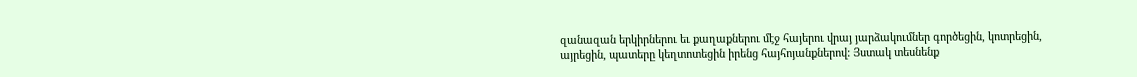զանազան երկիրներու եւ քաղաքներու մէջ հայերու վրայ յարձակումներ գործեցին, կոտրեցին, այրեցին, պատերը կեղտոտեցին իրենց հայհոյանքներով: Յստակ տեսնենք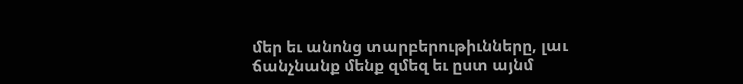մեր եւ անոնց տարբերութիւնները, լաւ ճանչնանք մենք զմեզ եւ ըստ այնմ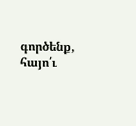գործենք, հայո՛ւ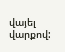վայել վարքով: